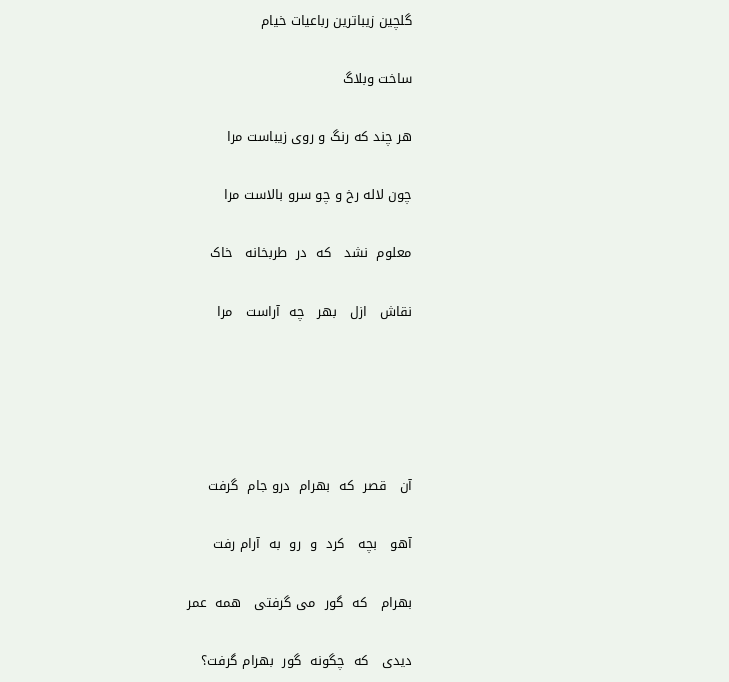گلچین زیباترین رباعیات خیام

ساخت وبلاگ

هر چند که رنگ و روی زیباست مرا

چون لاله رخ و چو سرو بالاست مرا

معلوم  نشد   که  در  طربخانه   خاک

نقاش   ازل   بهر   چه  آراست   مرا





آن   قصر  که  بهرام  درو جام  گرفت

آهو   بچه   کرد  و  رو  به  آرام رفت

بهرام   که  گور  می گرفتی   همه  عمر

دیدی   که  چگونه  گور  بهرام گرفت؟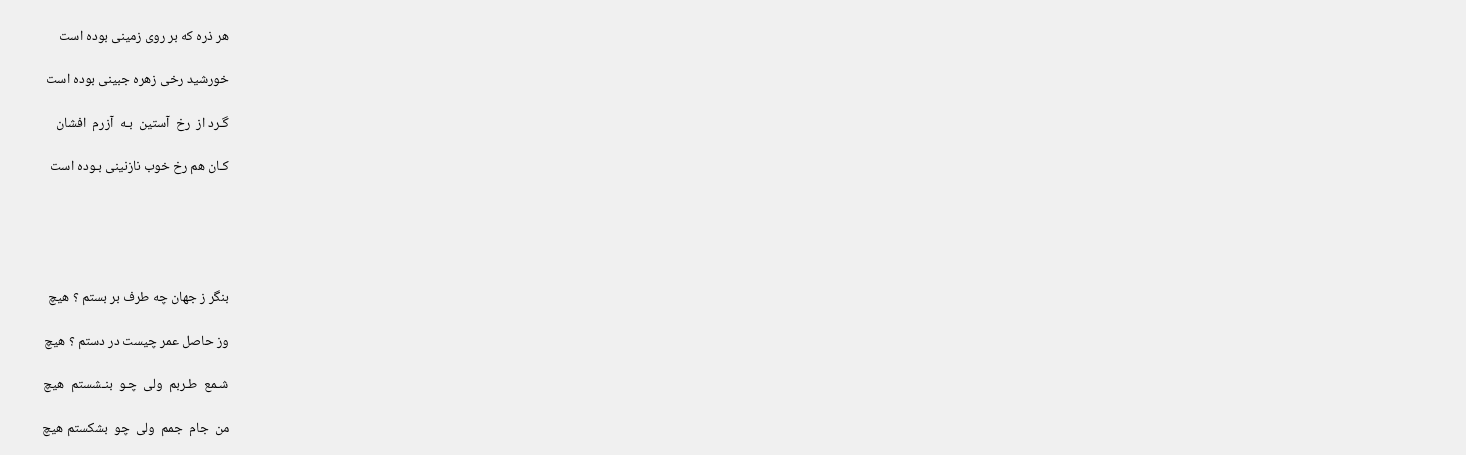هر ذره که بر روی زمینی بوده است

خورشید رخی زهره جبینی بوده است

گـرد از  رخ  آستین  بـه  آزرم  افشان

کـان هم رخ خوب نازنینی بـوده است





بنگر ز جهان چه طرف بر بستم ؟ هیچ

وز حاصل عمر چیست در دستم ؟ هیچ

شـمع  طـربم  ولی  چـو  بنـشستم  هیچ

من  جام  جمم  ولی  چو  بشکستم هیچ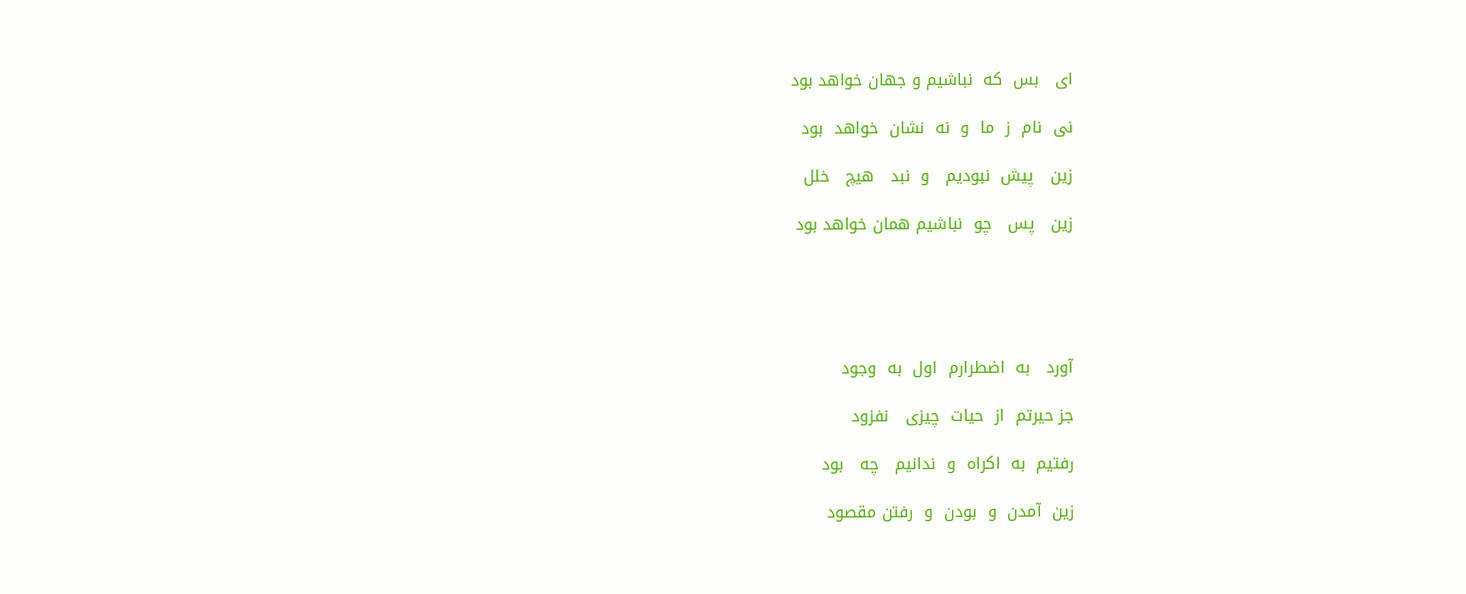ای   بس  که  نباشیم و جهان خواهد بود

نی  نام  ز  ما  و  نه  نشان  خواهد  بود

زین   پیش  نبودیم   و  نبد   هیچ   خلل

زین   پس   چو  نباشیم همان خواهد بود





آورد   به  اضطرارم  اول  به  وجود

جز حیرتم  از  حیات  چیزی   نفزود

رفتیم  به  اکراه  و  ندانیم   چه   بود

زین  آمدن  و  بودن  و  رفتن مقصود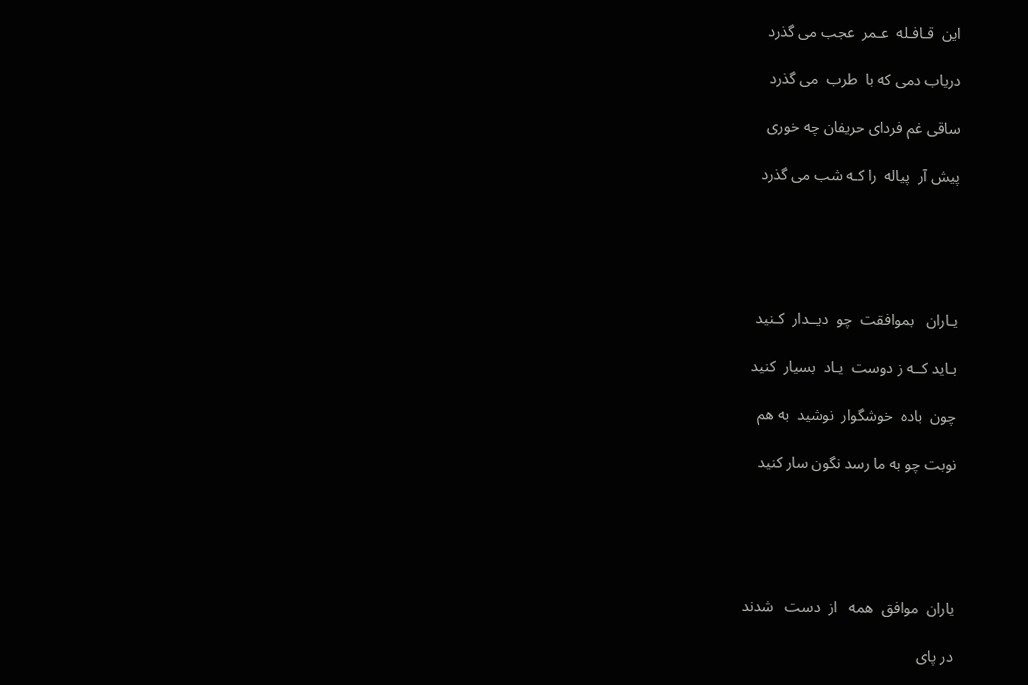این  قـافـله  عـمر  عجب می گذرد

دریاب دمی که با  طرب  می گذرد

ساقی غم فردای حریفان چه خوری

پیش آر  پیاله  را کـه شب می گذرد





یـاران   بموافقت  چو  دیــدار  کـنید

بـاید کــه ز دوست  یـاد  بسیار  کنید

چون  باده  خوشگوار  نوشید  به هم

نوبت چو به ما رسد نگون سار کنید





یاران  موافق  همه   از  دست   شدند

در پای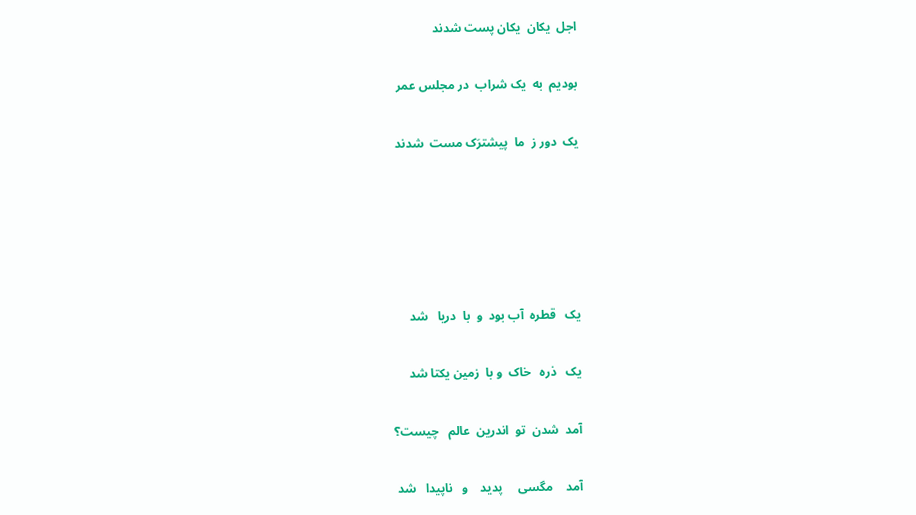اجل  یکان  یکان پست شدند

بودیم  به  یک شراب  در مجلس عمر

یک  دور ز  ما  پیشترَک مست  شدند





یک   قطره  آب بود  و  با  دریا   شد

یک   ذره   خاک  و با  زمین یکتا شد

آمد  شدن  تو  اندرین  عالم   چیست؟

آمد    مگسی     پدید    و   ناپیدا   شد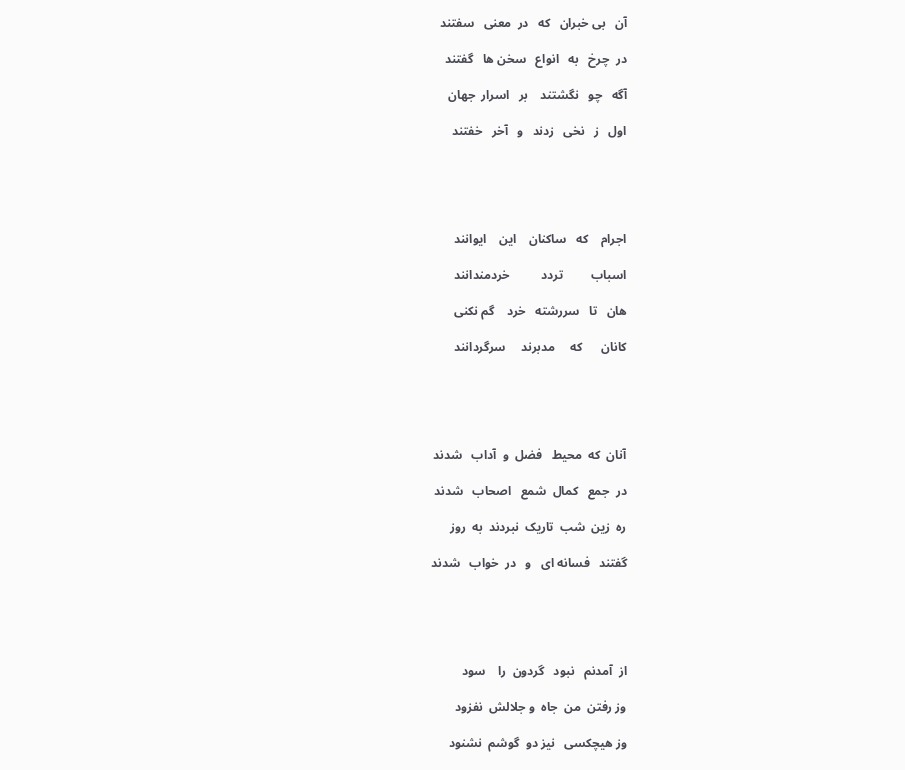آن   بی خبران   که   در  معنی   سفتند

در  چرخ   به   انواع   سخن ها   گفتند

آگه   چو   نگشتند    بر   اسرار  جهان

اول   ز   نخی   زدند   و   آخر   خفتند





اجرام    که   ساکنان    این    ایوانند

اسباب         تردد          خردمندانند

هان   تا   سررشته   خرد    گم نکنی

کانان      که     مدبرند     سرگردانند





آنان  که  محیط   فضل  و  آداب   شدند

در  جمع   کمال  شمع   اصحاب   شدند

ره  زین  شب  تاریک  نبردند  به  روز

گفتند   فسانه ای   و   در  خواب   شدند





از  آمدنم   نبود   گردون  را    سود

وز رفتن  من  جاه  و جلالش  نفزود

وز هیچکسی   نیز دو  گوشم  نشنود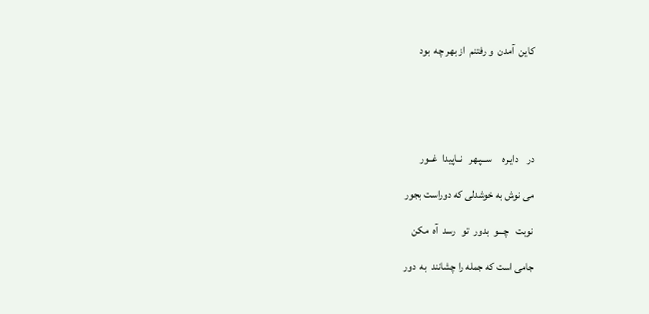کاین  آمدن  و رفتنم  از بهر چه  بود





در    دایـره     ســپـهر   نــاپیدا  غــور

می نوش به خوشدلی که دوراست بجور

نوبت   چـــو  بدور  تو   رسد  آه  مکن

جامی است که جمله را چشانند  به  دور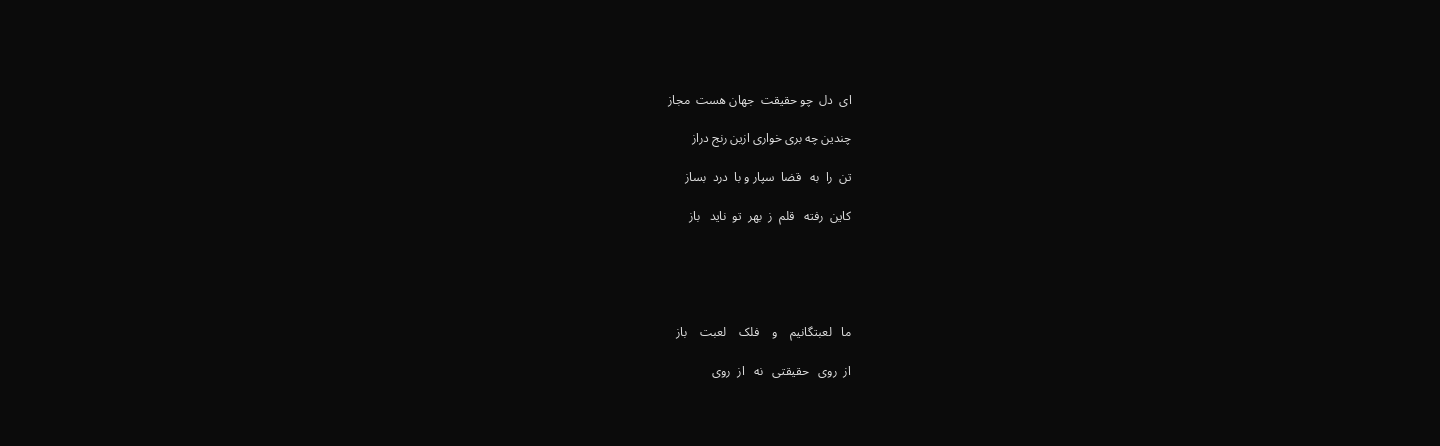ای  دل  چو حقیقت  جهان هست  مجاز

چندین چه بری خواری ازین رنج دراز

تن  را  به   قضا  سپار و با  درد  بساز

کاین  رفته   قلم  ز  بهر  تو  ناید   باز





ما   لعبتگانیم    و    فلک    لعبت    باز

از  روی   حقیقتی   نه   از  روی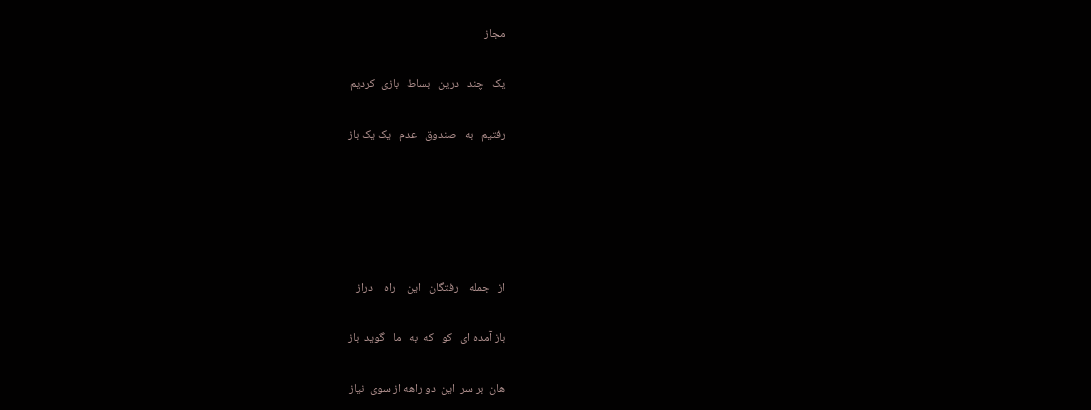مجاز

یک   چند   درین   بساط   بازی  کردیم

رفتیم   به   صندوق   عدم   یک یک باز





از   جمله    رفتگان   این    راه    دراز

باز آمده ای   کو   که  به   ما   گوید  باز

هان  بر سر  این  دو راهه از سوی  نیاز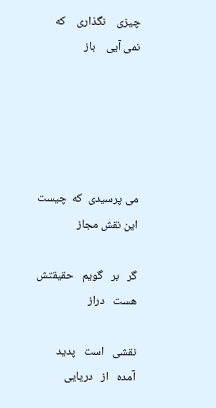چیزی    نگذاری    که    نمی آیی    باز





می پرسیدی  که  چیست این نقش مجاز

گر   بر   گویم   حقیقتش  هست   دراز

نقشی   است   پدید   آمده   از   دریایی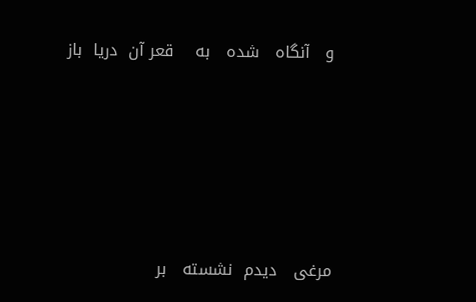و   آنگاه   شده   به    قعر آن  دریا  باز





مرغی   دیدم  نشسته   بر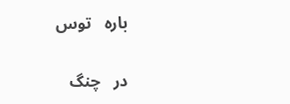باره   توس

در   چنگ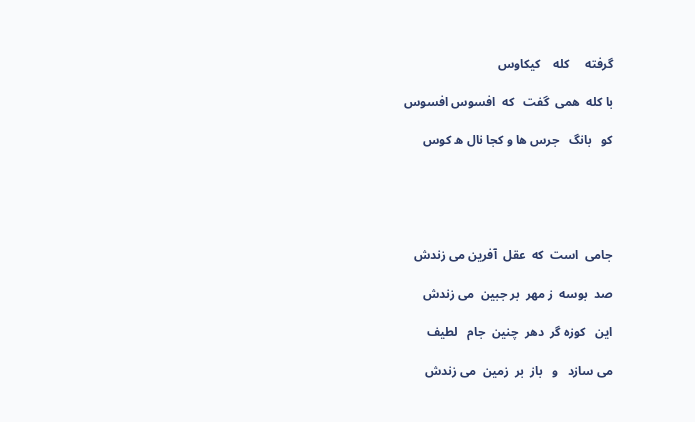گرفته     کله    کیکاوس

با کله  همی  گفت   که  افسوس افسوس

کو   بانگ   جرس ها و کجا نال ه کوس





جامی  است  که  عقل  آفرین می زندش

صد  بوسه  ز مهر  بر جبین  می زندش

این   کوزه گر  دهر  چنین  جام   لطیف

می سازد   و   باز  بر  زمین  می زندش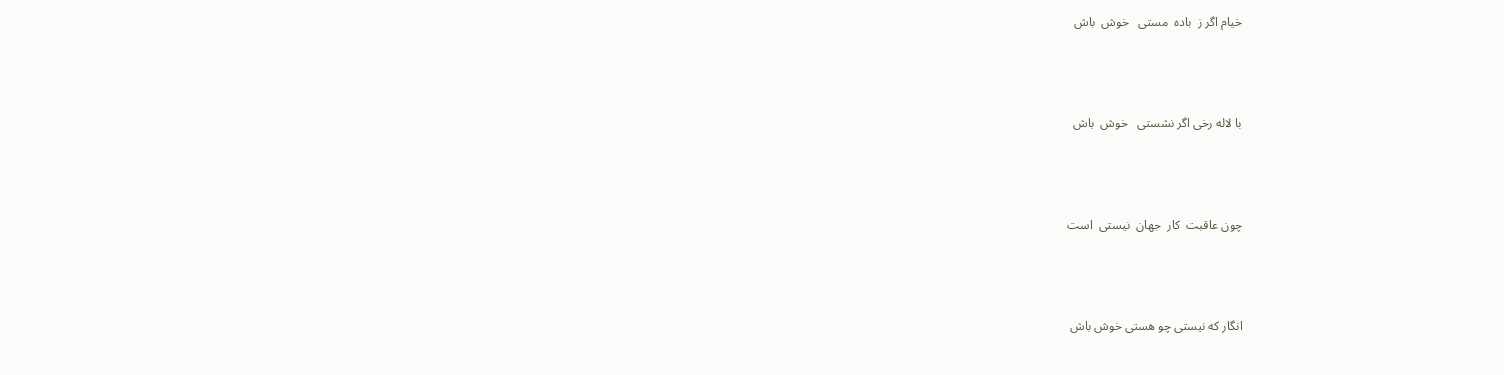خیام اگر ز  باده  مستی   خوش  باش



با لاله رخی اگر نشستی   خوش  باش



چون عاقبت  کار  جهان  نیستی  است



انگار که نیستی چو هستی خوش باش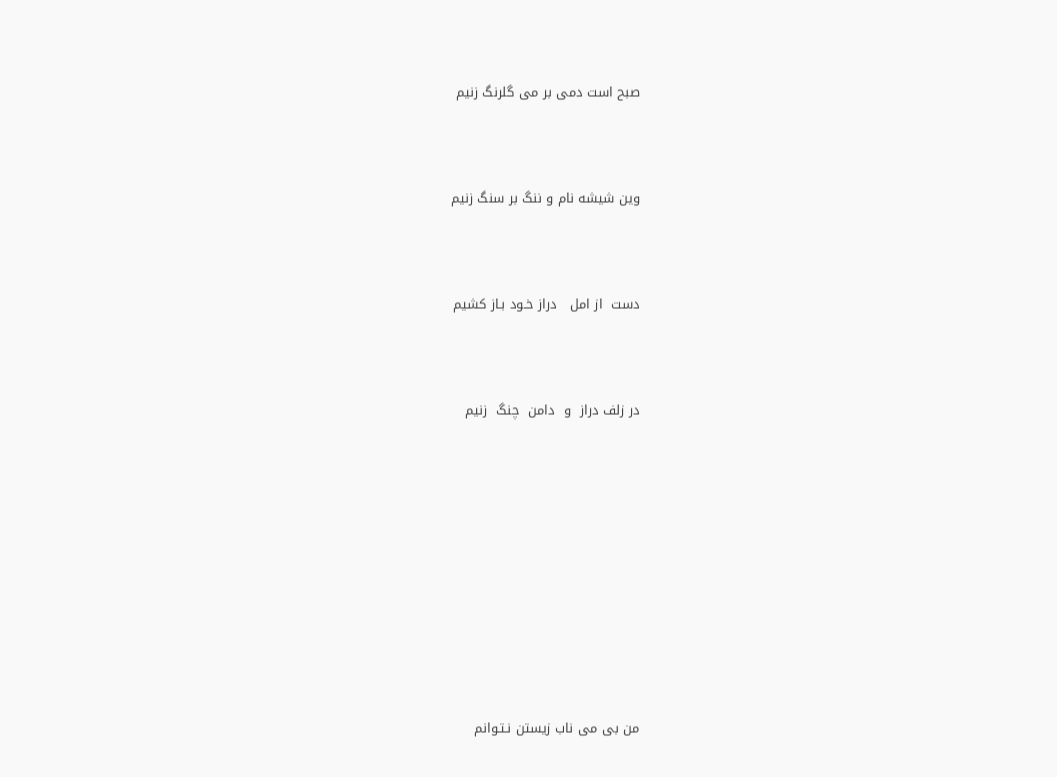صبح است دمی بر می گلرنگ زنیم



وین شیشه نام و ننگ بر سنگ زنیم



دست  از امل   دراز خـود بـاز کشیم



در زلف دراز  و  دامن  چنگ  زنیم











من بی می ناب زیستن نـتـوانم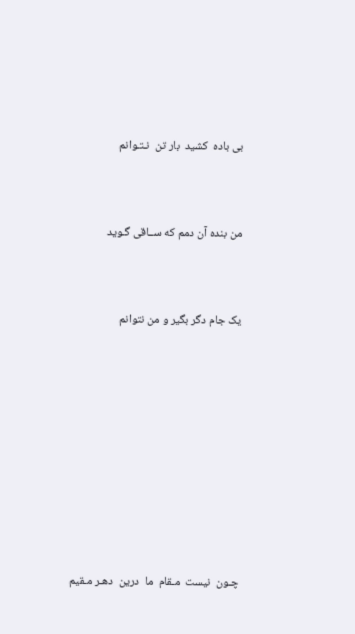بی باده  کشید  بار تن  نـتـوانم



من بنده آن دمم که ســاقی گـوید



یک جام دگر بگیر و من نتوانم











چـون  نیست  مـقام  ما  درین  دهـر مـقیم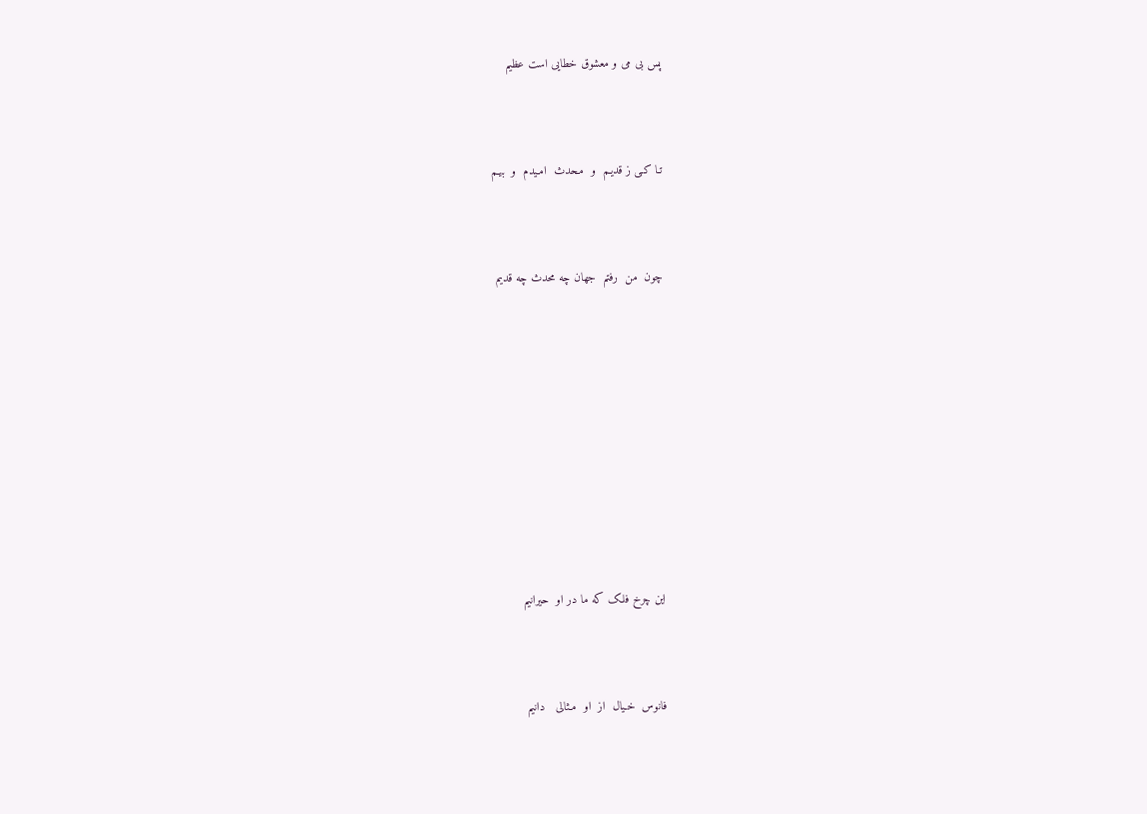پس بی می و معشوق خطایی است عظیم



تـا کـی ز قدیـم  و  مـحدث  امـیدم  و  بیـم



چون  من  رفتم  جهان چه محدث چه قدیم











این چرخ فلک که ما در او  حیرانیم



فانوس  خـیال  از  او  مـثالی   دانیم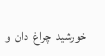خورشید  چراغ  دان  و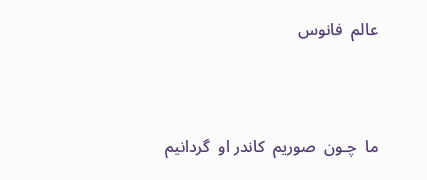عالم  فانوس



ما  چـون  صوریم  کاندر او  گردانیم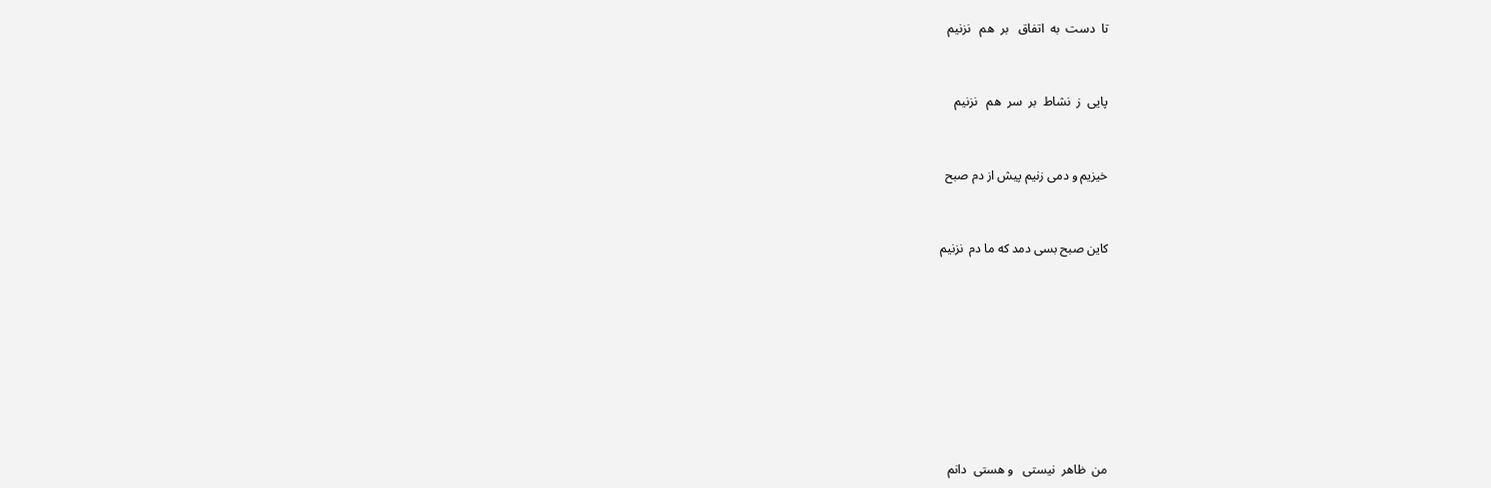تا  دست  به  اتفاق   بر  هم   نزنیم



پایی  ز  نشاط  بر  سر  هم   نزنیم



خیزیم و دمی زنیم پیش از دم صبح



کاین صبح بسی دمد که ما دم  نزنیم











من  ظاهر  نیستی   و هستی  دانم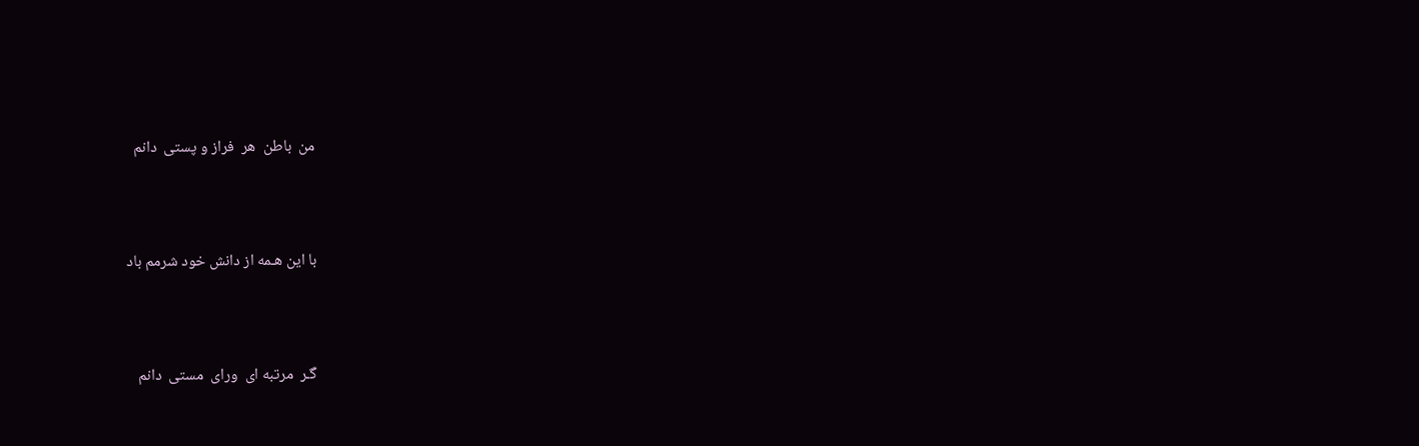من  باطن  هر  فراز و پستی  دانم



با این هـمه از دانش خود شرمم باد



گـر  مرتبه ای  ورای  مستی  دانم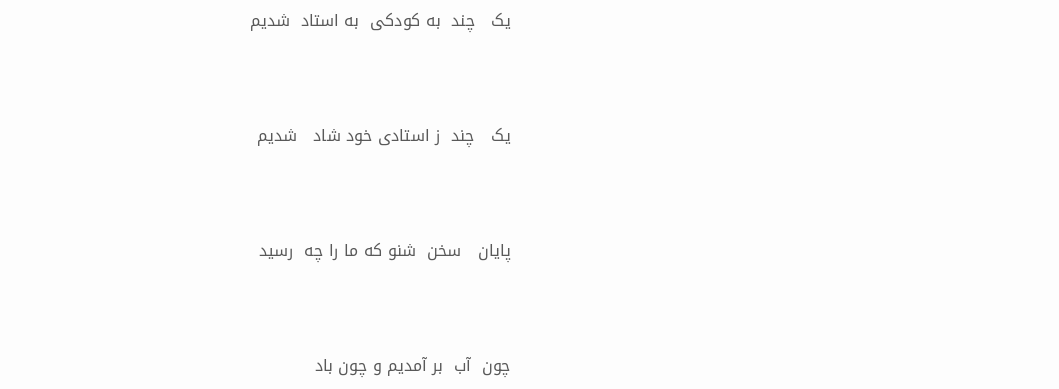یک   چند  به کودکی  به استاد  شدیم



یک   چند  ز استادی خود شاد   شدیم



پایان   سخن  شنو که ما را چه  رسید



چون  آب  بر آمدیم و چون باد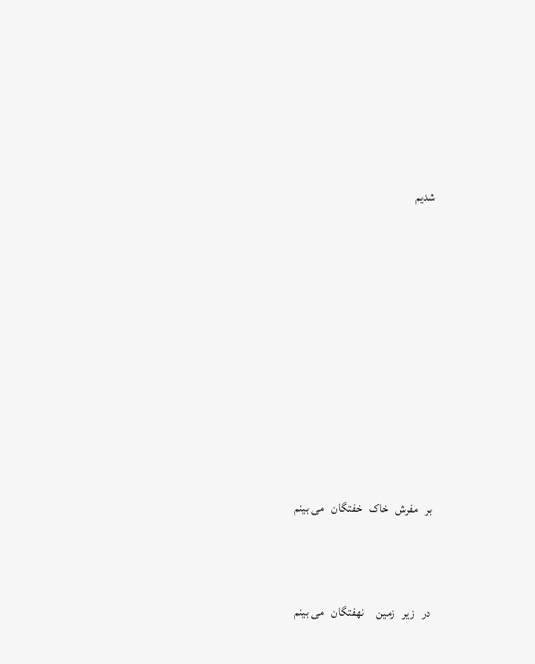شدیم











بر   مفرش   خاک   خفتگان   می بینم



در   زیر   زمین     نهفتگان   می بینم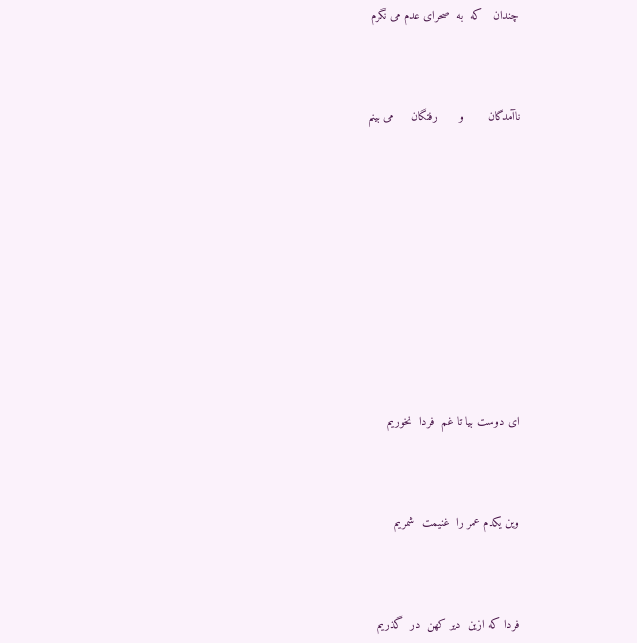چندان   که  به  صحرای عدم می نگرم



ناآمدگان       و      رفتگان     می بینم











ای دوست بیا تا غم  فردا  نخوریم



وین یکدم عمر را  غنیمت  شمریم



فردا که ازین  دیر کهن  در  گذریم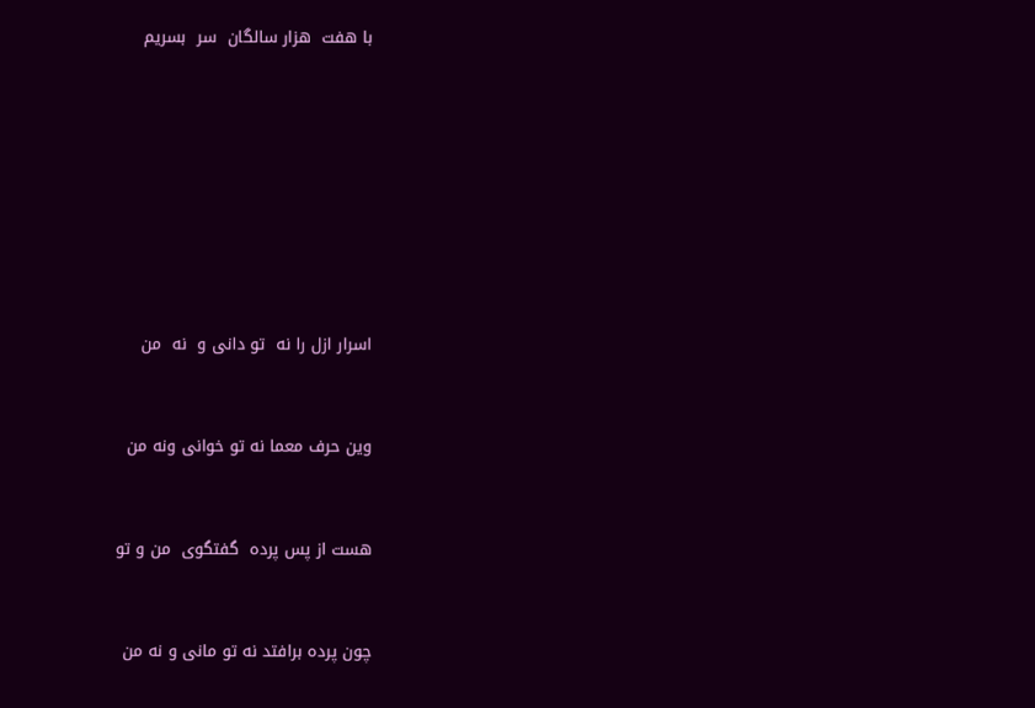با هفت  هزار سالگان  سر  بسریم











اسرار ازل را نه  تو دانی و  نه  من



وین حرف معما نه تو خوانی ونه من



هست از پس پرده  گفتگوی  من و تو



چون پرده برافتد نه تو مانی و نه من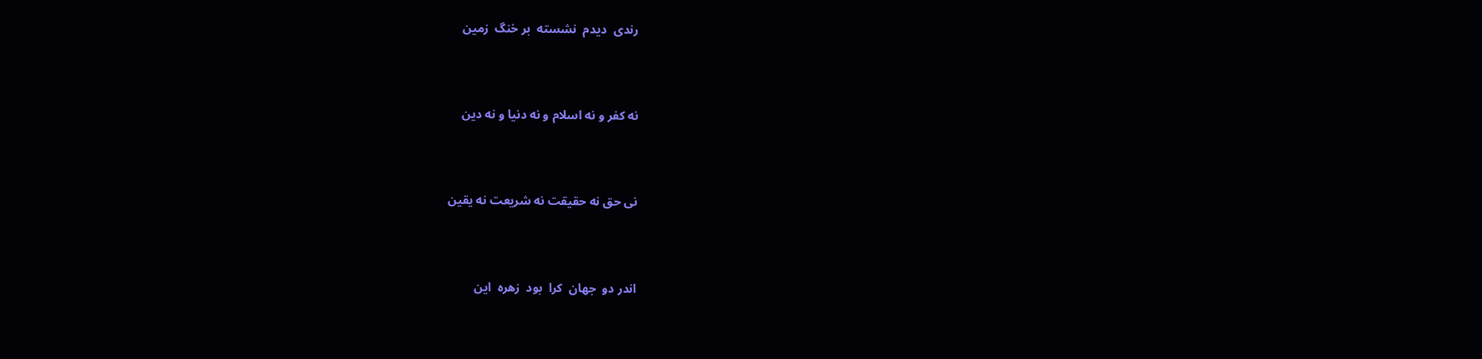رندی  دیدم  نشسته  بر خنگ  زمین



نه کفر و نه اسلام و نه دنیا و نه دین



نی حق نه حقیقت نه شریعت نه یقین



اندر دو  جهان  کرا  بود  زهره  این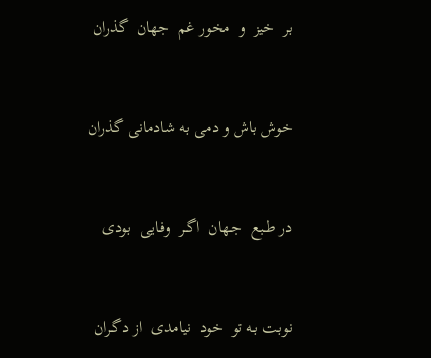بر  خیز  و  مخور غم  جهان  گذران



خوش باش و دمی به شادمانی گذران



در طـبع  جـهان  اگــر  وفـایی  بودی



نوبت بـه تو  خود  نیامدی  از دگـران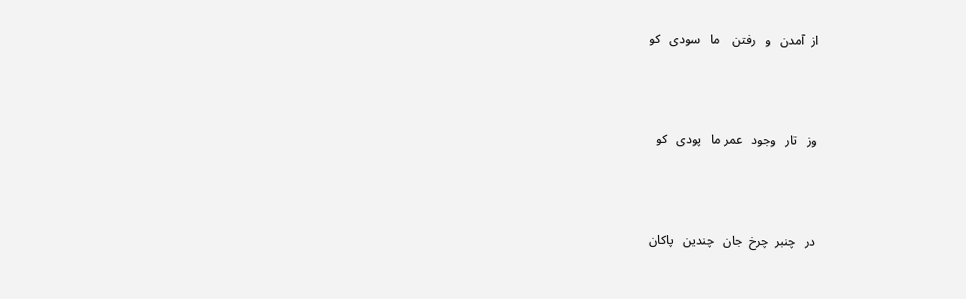از  آمدن   و   رفتن    ما   سودی   کو



وز   تار   وجود   عمر ما   پودی   کو



در   چنبر  چرخ  جان   چندین   پاکان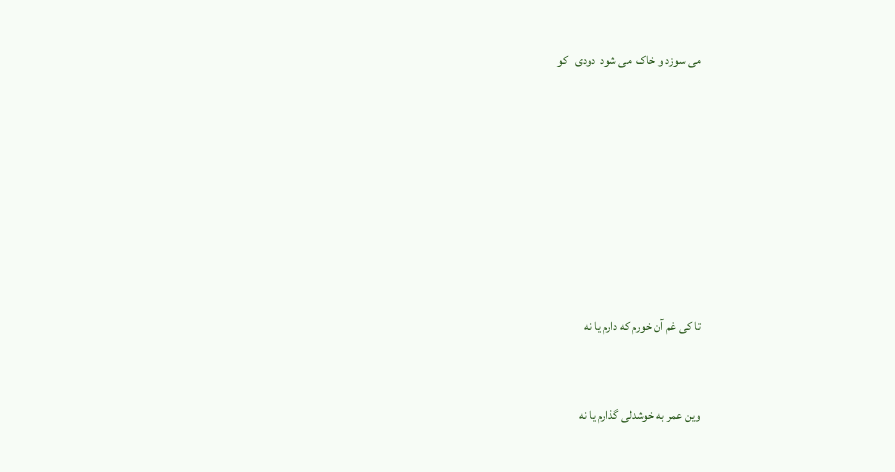می سوزد و خاک  می شود  دودی   کو











تا کی غم آن خورم که دارم یا نه



وین عمر به خوشدلی گذارم یا نه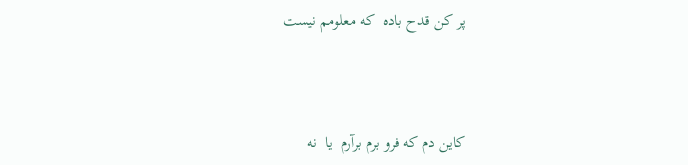پر کن قدح باده  که معلومم نیست



کاین دم که فرو برم برآرم  یا  نه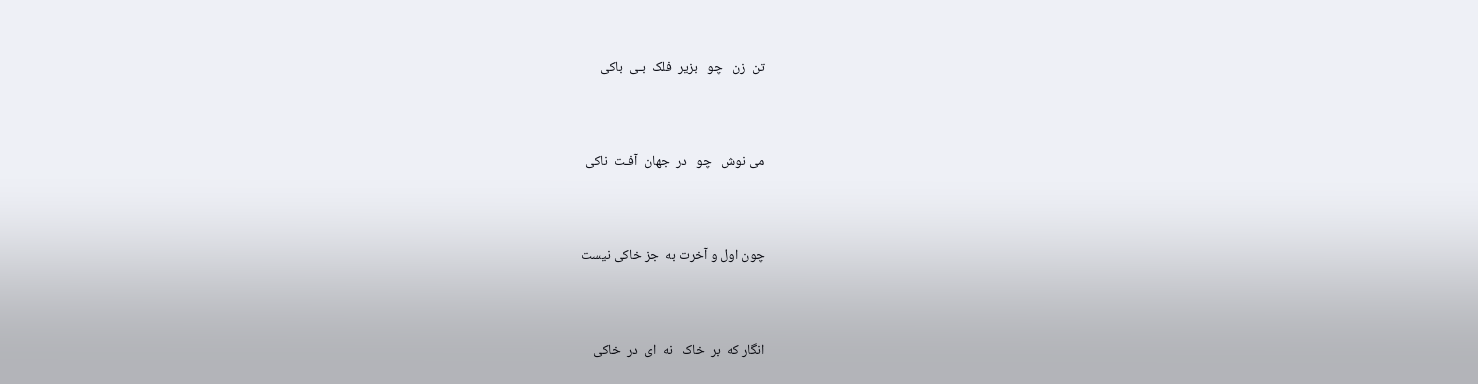تن  زن   چو   بزیر  فلک  بـی  باکی



می نوش   چو   در  جهان  آفـت  ناکی



چون اول و آخرت به  جز خاکی نیست



انگار که  بر  خاک   نه  ای  در  خاکی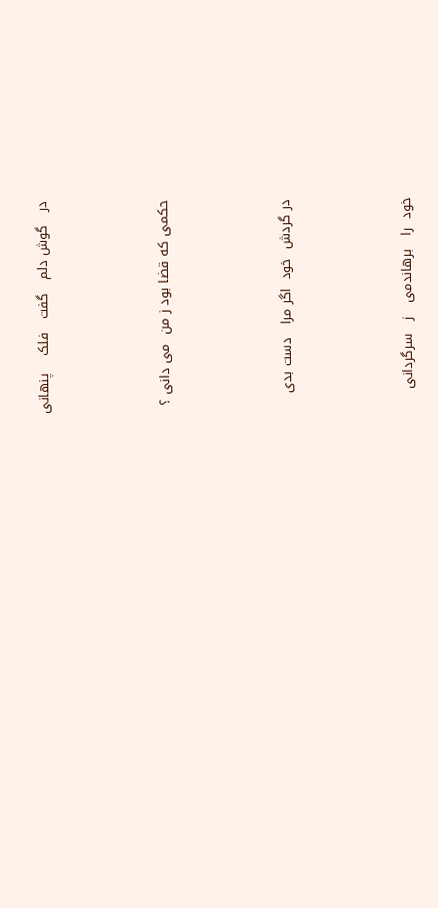در   گوش دلم   گفت   فلک    پنهانی



حکمی که قضا بود ز من  می دانی ؟



در گردش  خود  اگر مرا   دست بدی



خود  را   برهاندمی   ز   سرگردانی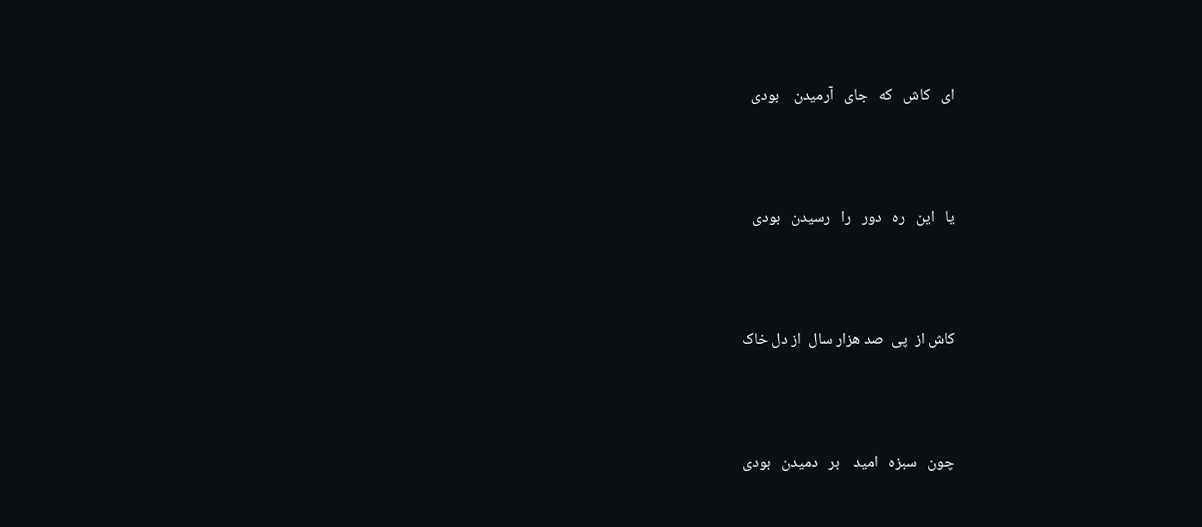ای   کاش   که   جای   آرمیدن    بودی



یا   این   ره   دور   را   رسیدن   بودی



کاش از  پی  صد هزار سال  از دل خاک



چون   سبزه   امید    بر   دمیدن   بودی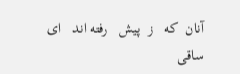آنان  که   ز  پیش   رفته اند   ای  ساقی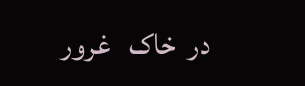در  خاک   غرور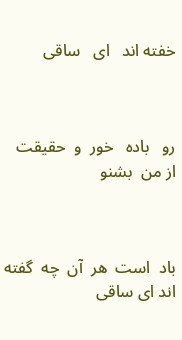خفته اند   ای   ساقی



رو   باده   خور  و  حقیقت  از من  بشنو



باد  است  هر  آن  چه  گفته اند ای ساقی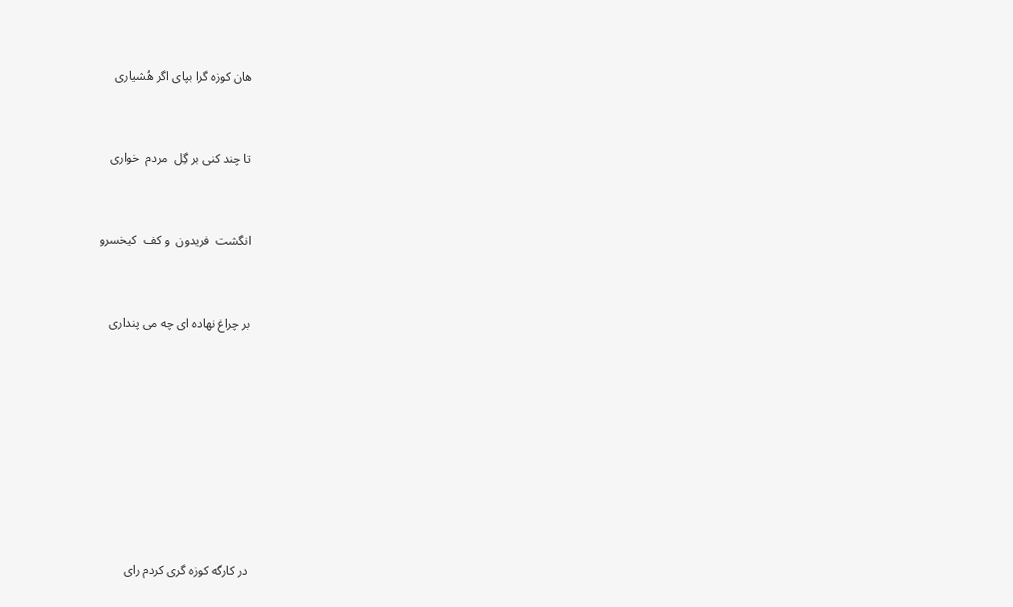هان کوزه گرا بپای اگر هُشیاری



تا چند کنی بر گِل  مردم  خواری



انگشت  فریدون  و کف  کیخسرو



بر چراغ نهاده ای چه می پنداری











در کارگه کوزه گری کردم رای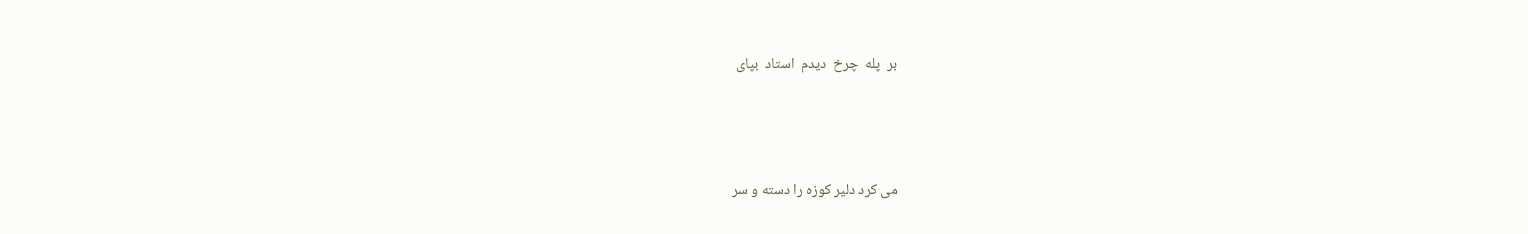بر  پله  چرخ  دیدم  استاد  بپای



می کرد دلیر کوزه را دسته و سر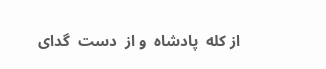از کله  پادشاه  و از  دست  گدای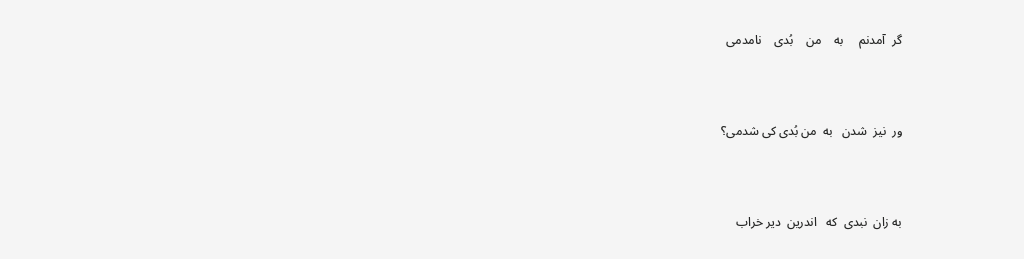گر  آمدنم     به    من    بُدی    نامدمی



ور  نیز  شدن   به  من بُدی کی شدمی؟



به زان  نبدی  که   اندرین  دیر خراب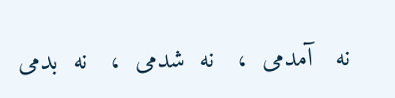نه   آمدمی  ،   نه  شدمی  ،   نه  بدمی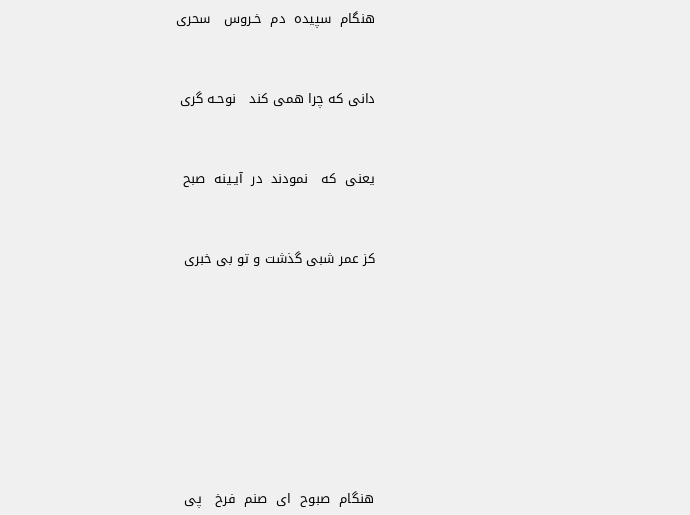هنگام  سپیده  دم  خـروس   سحری



دانی که چرا همی کند   نوحـه گری



یعنی  که   نمودند  در  آیـینه  صبح



کز عمر شبی گذشت و تو بی خبری











هنگام  صبوح  ای  صنم  فرخ   پی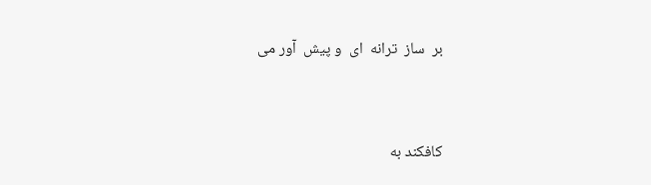بر  ساز  ترانه  ای  و پیش  آور می



کافکند به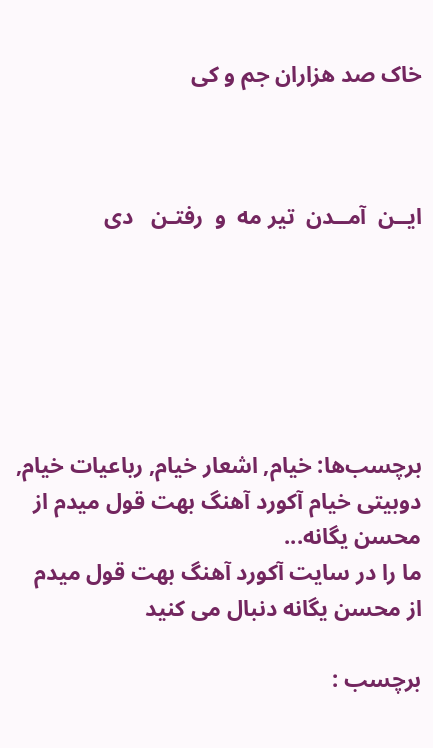خاک صد هزاران جم و کی



ایــن  آمــدن  تیر مه  و  رفتـن   دی






برچسب‌ها: خیام, اشعار خیام, رباعیات خیام, دوبیتی خیام آکورد آهنگ بهت قول میدم از محسن یگانه...
ما را در سایت آکورد آهنگ بهت قول میدم از محسن یگانه دنبال می کنید

برچسب :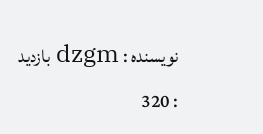نویسنده : dzgm بازدید : 320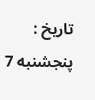تاريخ : پنجشنبه 7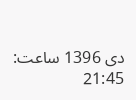دی 1396 ساعت: 21:45